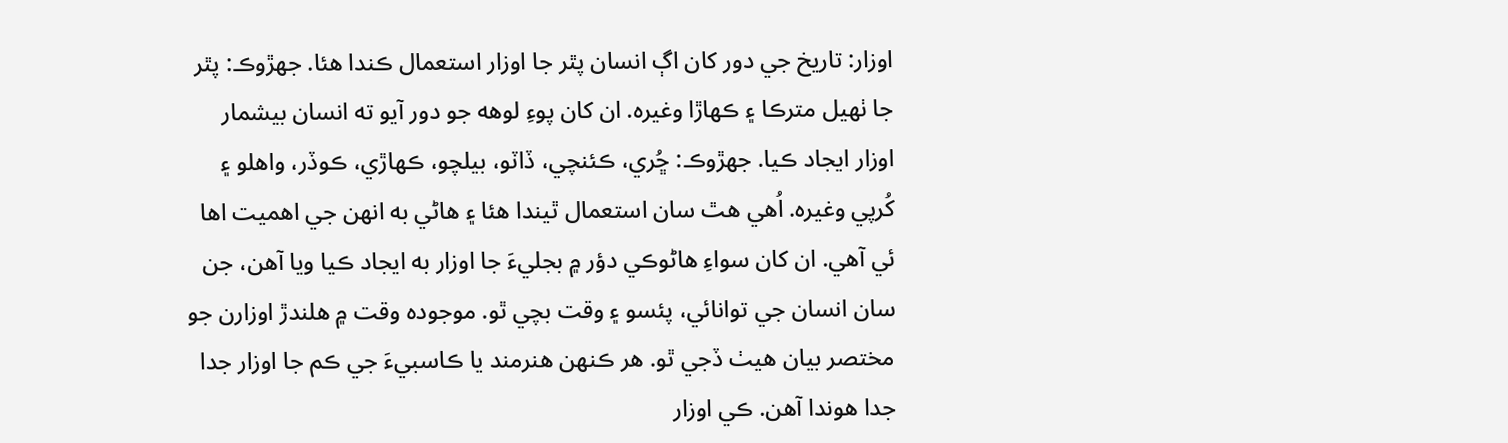اوزار: تاريخ جي دور کان اڳ انسان پٿر جا اوزار استعمال ڪندا هئا. جھڙوڪ: پٿر جا ٺھيل مترڪا ۽ ڪهاڙا وغيره. ان کان پوءِ لوهه جو دور آيو ته انسان بيشمار اوزار ايجاد ڪيا. جھڙوڪ: ڇُري، ڪئنچي، ڏاٽو، بيلچو، ڪھاڙي، ڪوڏر، واهلو ۽ کُرپي وغيره. اُهي هٿ سان استعمال ٿيندا هئا ۽ هاڻي به انهن جي اهميت اها ئي آهي. ان کان سواءِ هاڻوڪي دؤر ۾ بجليءَ جا اوزار به ايجاد ڪيا ويا آهن، جن سان انسان جي توانائي، پئسو ۽ وقت بچي ٿو. موجوده وقت ۾ هلندڙ اوزارن جو مختصر بيان هيٺ ڏجي ٿو. هر ڪنهن هنرمند يا ڪاسبيءَ جي ڪم جا اوزار جدا جدا هوندا آهن. ڪي اوزار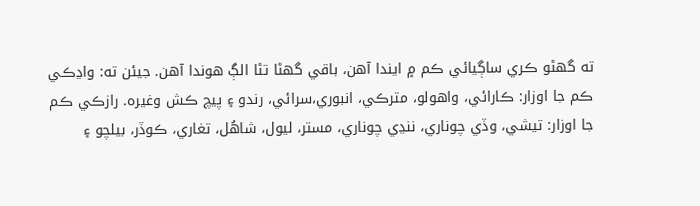ته گهڻو ڪري ساڳيائي ڪم ۾ ايندا آهن، باقي گهڻا تڻا الڳ هوندا آهن. جيئن ته: واڍڪي ڪم جا اوزار: ڪارائي، واهولو، مترڪي، انبوري،سرائي، رندو ۽ پيچ ڪش وغيره. رازڪي ڪم جا اوزار: تيشي، وڏي چوناري، ننڍي چوناري، مستر، ليول، شاهُل، تغاري، ڪوڏر، بيلچو ۽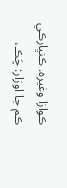ڪوازا وغيره. ڪنڀارڪي ڪم جا اوزار: چَڪ،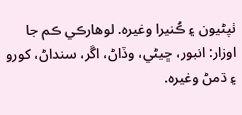ٺپڻيون ۽ ڪُنيرا وغيره. لوهارڪي ڪم جا اوزار: انبور، ڇيڻي، وڏاڻ، اڱر، سنداڻ، کورو ۽ ڌمڻ وغيره.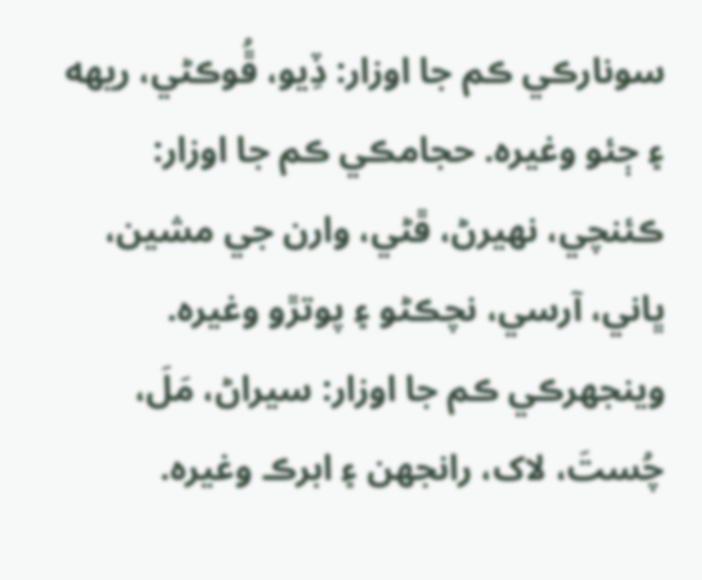سونارڪي ڪم جا اوزار: ڏِيو، ڦُوڪڻي، ريهه ۽ ڄئو وغيره. حجامڪي ڪم جا اوزار: ڪئنچي، نهيرڻ، ڦڻي، وارن جي مشين، ڀاني، آرسي، نچڪڻو ۽ پوتڙو وغيره. وينجهرڪي ڪم جا اوزار: سيراڻ، مَلَ، چُستَ، لاک، رانجهن ۽ ابرڪ وغيره.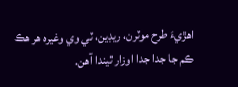اهڙيءَ طرح موٽرن، ريڊين، ٽي وي وغيره هر هڪ ڪم جا جدا جدا اوزار ٿيندا آهن.